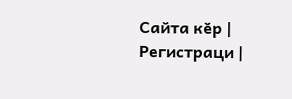Сайта кӗр | Регистраци |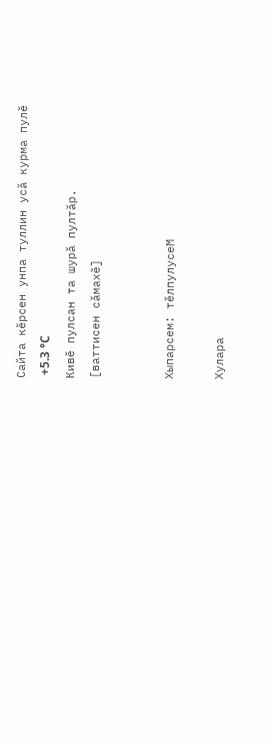Сайта кӗрсен унпа туллин усӑ курма пулӗ
 +5.3 °C
Кивӗ пулсан та шурӑ пултӑр.
[ваттисен сӑмахӗ]


Хыпарсем: тӗлпулусеМ

Хулара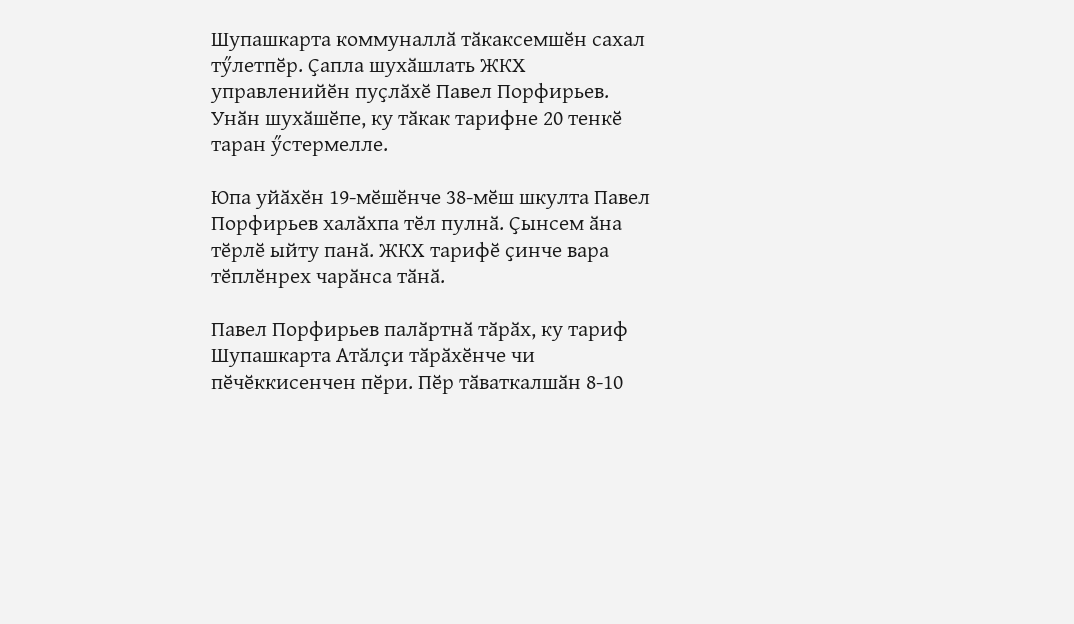Шупашкарта коммуналлӑ тӑкаксемшӗн сахал тӳлетпӗр. Ҫапла шухӑшлать ЖКХ управленийӗн пуҫлӑхӗ Павел Порфирьев. Унӑн шухӑшӗпе, ку тӑкак тарифне 20 тенкӗ таран ӳстермелле.

Юпа уйӑхӗн 19-мӗшӗнче 38-мӗш шкулта Павел Порфирьев халӑхпа тӗл пулнӑ. Ҫынсем ӑна тӗрлӗ ыйту панӑ. ЖКХ тарифӗ ҫинче вара тӗплӗнрех чарӑнса тӑнӑ.

Павел Порфирьев палӑртнӑ тӑрӑх, ку тариф Шупашкарта Атӑлҫи тӑрӑхӗнче чи пӗчӗккисенчен пӗри. Пӗр тӑваткалшӑн 8-10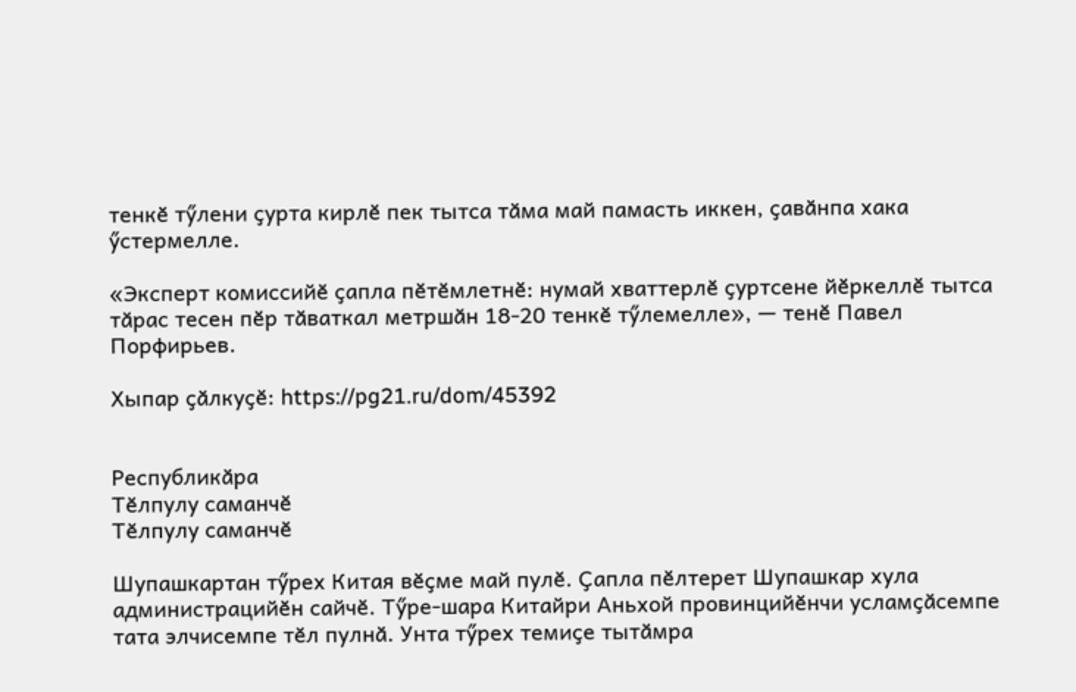тенкӗ тӳлени ҫурта кирлӗ пек тытса тӑма май памасть иккен, ҫавӑнпа хака ӳстермелле.

«Эксперт комиссийӗ ҫапла пӗтӗмлетнӗ: нумай хваттерлӗ ҫуртсене йӗркеллӗ тытса тӑрас тесен пӗр тӑваткал метршӑн 18-20 тенкӗ тӳлемелле», — тенӗ Павел Порфирьев.

Хыпар ҫӑлкуҫӗ: https://pg21.ru/dom/45392


Республикӑра
Тӗлпулу саманчӗ
Тӗлпулу саманчӗ

Шупашкартан тӳрех Китая вӗҫме май пулӗ. Ҫапла пӗлтерет Шупашкар хула администрацийӗн сайчӗ. Тӳре-шара Китайри Аньхой провинцийӗнчи усламҫӑсемпе тата элчисемпе тӗл пулнӑ. Унта тӳрех темиҫе тытӑмра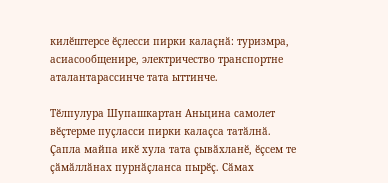килӗштерсе ӗҫлесси пирки калаҫнӑ: туризмра, асиасообщенире, электричество транспортне аталантарассинче тата ыттинче.

Тӗлпулура Шупашкартан Аньцина самолет вӗҫтерме пуҫласси пирки калаҫса татӑлнӑ. Ҫапла майпа икӗ хула тата ҫывӑхланӗ, ӗҫсем те ҫӑмӑллӑнах пурнӑҫланса пырӗҫ. Сӑмах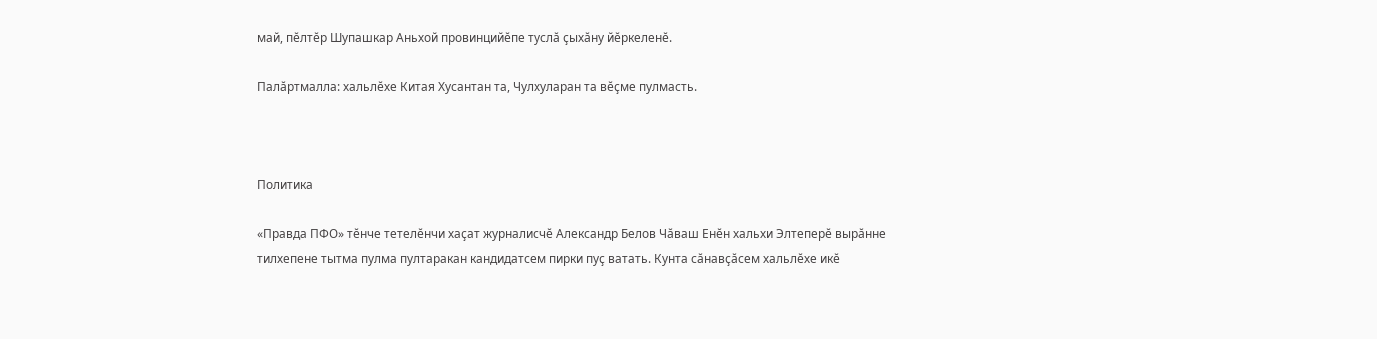май, пӗлтӗр Шупашкар Аньхой провинцийӗпе туслӑ ҫыхӑну йӗркеленӗ.

Палӑртмалла: хальлӗхе Китая Хусантан та, Чулхуларан та вӗҫме пулмасть.



Политика

«Правда ПФО» тӗнче тетелӗнчи хаҫат журналисчӗ Александр Белов Чӑваш Енӗн хальхи Элтеперӗ вырӑнне тилхепене тытма пулма пултаракан кандидатсем пирки пуҫ ватать. Кунта сӑнавҫӑсем хальлӗхе икӗ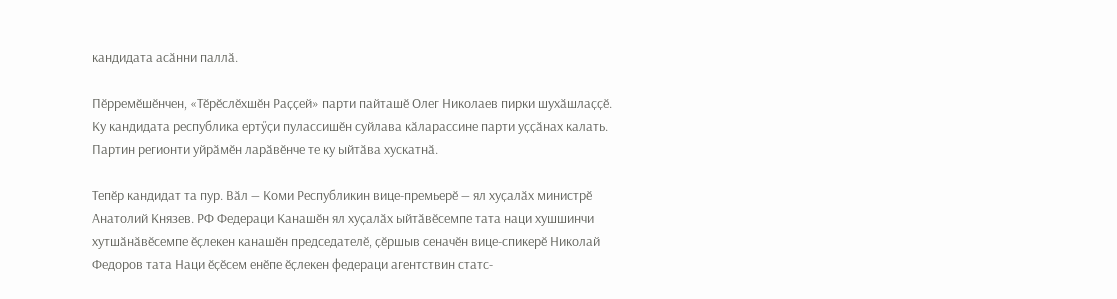кандидата асӑнни паллӑ.

Пӗрремӗшӗнчен, «Тӗрӗслӗхшӗн Раҫҫей» парти пайташӗ Олег Николаев пирки шухӑшлаҫҫӗ. Ку кандидата республика ертӳҫи пулассишӗн суйлава кӑларассине парти уҫҫӑнах калать. Партин регионти уйрӑмӗн ларӑвӗнче те ку ыйтӑва хускатнӑ.

Тепӗр кандидат та пур. Вӑл — Коми Республикин вице-премьерӗ — ял хуҫалӑх министрӗ Анатолий Князев. РФ Федераци Канашӗн ял хуҫалӑх ыйтӑвӗсемпе тата наци хушшинчи хутшӑнӑвӗсемпе ӗҫлекен канашӗн председателӗ, ҫӗршыв сеначӗн вице-спикерӗ Николай Федоров тата Наци ӗҫӗсем енӗпе ӗҫлекен федераци агентствин статс-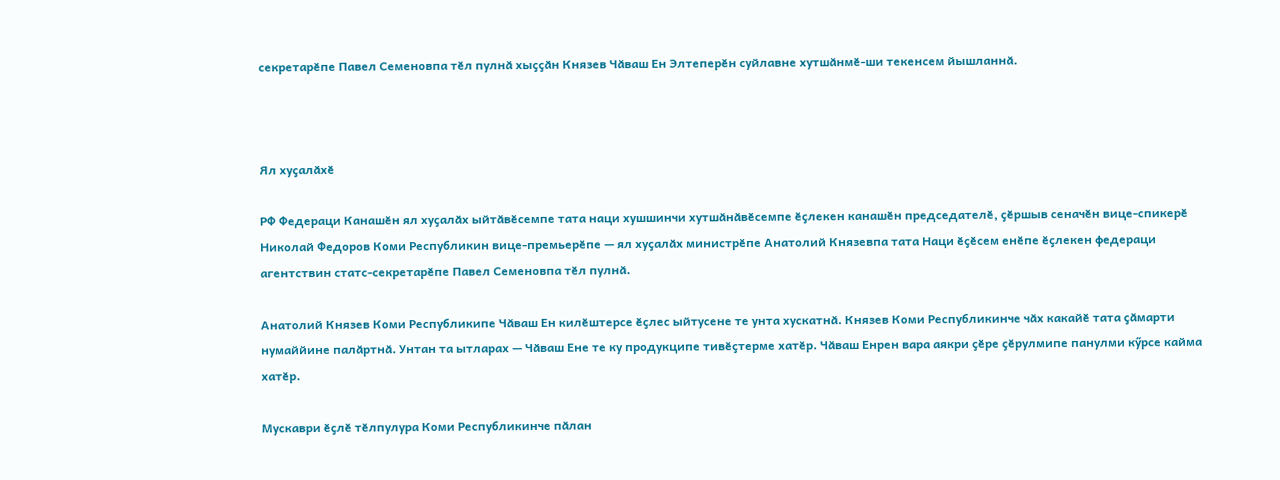секретарӗпе Павел Семеновпа тӗл пулнӑ хыҫҫӑн Князев Чӑваш Ен Элтеперӗн суйлавне хутшӑнмӗ-ши текенсем йышланнӑ.



Ял хуҫалӑхӗ

РФ Федераци Канашӗн ял хуҫалӑх ыйтӑвӗсемпе тата наци хушшинчи хутшӑнӑвӗсемпе ӗҫлекен канашӗн председателӗ, ҫӗршыв сеначӗн вице-спикерӗ Николай Федоров Коми Республикин вице-премьерӗпе — ял хуҫалӑх министрӗпе Анатолий Князевпа тата Наци ӗҫӗсем енӗпе ӗҫлекен федераци агентствин статс-секретарӗпе Павел Семеновпа тӗл пулнӑ.

Анатолий Князев Коми Республикипе Чӑваш Ен килӗштерсе ӗҫлес ыйтусене те унта хускатнӑ. Князев Коми Республикинче чӑх какайӗ тата ҫӑмарти нумаййине палӑртнӑ. Унтан та ытларах — Чӑваш Ене те ку продукципе тивӗҫтерме хатӗр. Чӑваш Енрен вара аякри ҫӗре ҫӗрулмипе панулми кӳрсе кайма хатӗр.

Мускаври ӗҫлӗ тӗлпулура Коми Республикинче пӑлан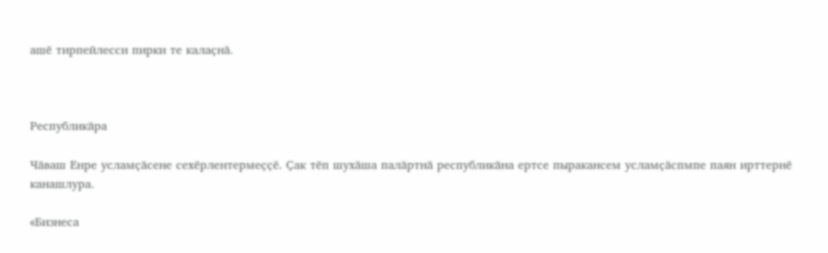ашӗ тирпейлесси пирки те калаҫнӑ.



Республикӑра

Чӑваш Енре усламҫӑсене сехӗрлентермеҫҫӗ. Ҫак тӗп шухӑша палӑртнӑ республикӑна ертсе пыракансем усламҫӑспмпе паян ирттернӗ канашлура.

«Бизнеса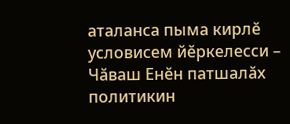аталанса пыма кирлӗ условисем йӗркелесси – Чӑваш Енӗн патшалӑх политикин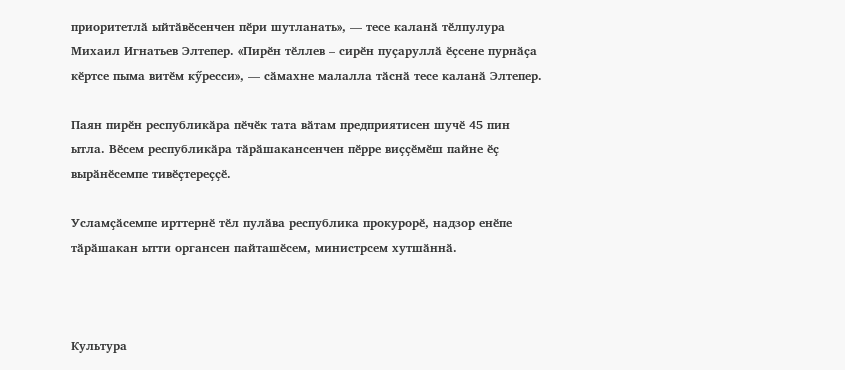приоритетлӑ ыйтӑвӗсенчен пӗри шутланать», — тесе каланӑ тӗлпулура Михаил Игнатьев Элтепер. «Пирӗн тӗллев – сирӗн пуҫаруллӑ ӗҫсене пурнӑҫа кӗртсе пыма витӗм кӳресси», — сӑмахне малалла тӑснӑ тесе каланӑ Элтепер.

Паян пирӗн республикӑра пӗчӗк тата вӑтам предприятисен шучӗ 45 пин ытла. Вӗсем республикӑра тӑрӑшакансенчен пӗрре виҫҫӗмӗш пайне ӗҫ вырӑнӗсемпе тивӗҫтереҫҫӗ.

Усламҫӑсемпе ирттернӗ тӗл пулӑва республика прокурорӗ, надзор енӗпе тӑрӑшакан ытти органсен пайташӗсем, министрсем хутшӑннӑ.



Культура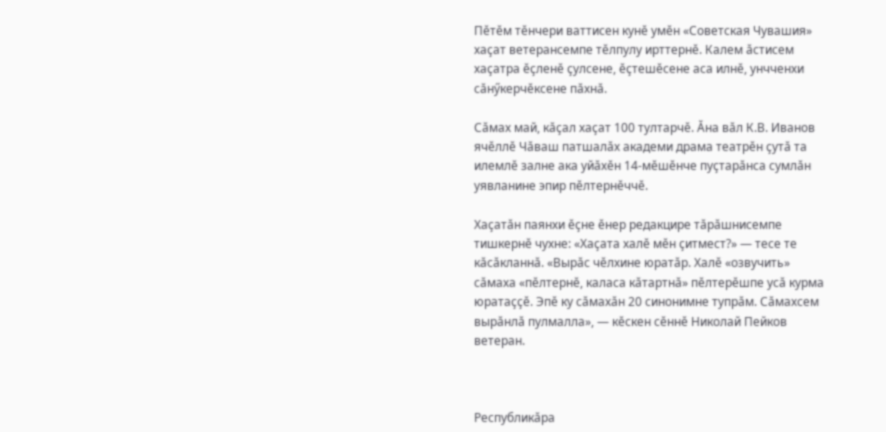Пӗтӗм тӗнчери ваттисен кунӗ умӗн «Советская Чувашия» хаҫат ветерансемпе тӗлпулу ирттернӗ. Калем ӑстисем хаҫатра ӗҫленӗ ҫулсене, ӗҫтешӗсене аса илнӗ, унчченхи сӑнӳкерчӗксене пӑхнӑ.

Сӑмах май, кӑҫал хаҫат 100 тултарчӗ. Ӑна вӑл К.В. Иванов ячӗллӗ Чӑваш патшалӑх академи драма театрӗн ҫутӑ та илемлӗ залне ака уйӑхӗн 14-мӗшӗнче пуҫтарӑнса сумлӑн уявланине эпир пӗлтернӗччӗ.

Хаҫатӑн паянхи ӗҫне ӗнер редакцире тӑрӑшнисемпе тишкернӗ чухне: «Хаҫата халӗ мӗн ҫитмест?» — тесе те кӑсӑкланнӑ. «Вырӑс чӗлхине юратӑр. Халӗ «озвучить» сӑмаха «пӗлтернӗ, каласа кӑтартнӑ» пӗлтерӗшпе усӑ курма юратаҫҫӗ. Эпӗ ку сӑмахӑн 20 синонимне тупрӑм. Сӑмахсем вырӑнлӑ пулмалла», — кӗскен сӗннӗ Николай Пейков ветеран.



Республикӑра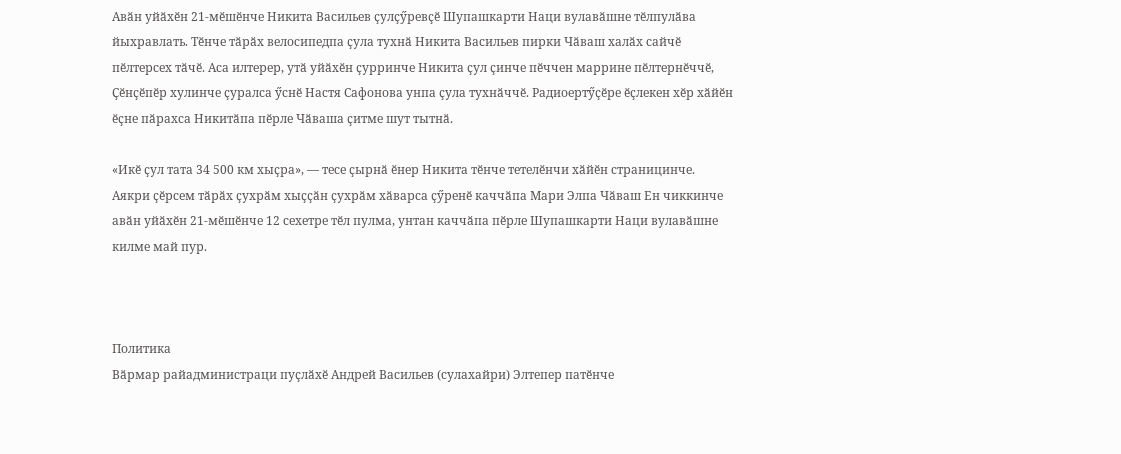Авӑн уйӑхӗн 21-мӗшӗнче Никита Васильев ҫулҫӳревҫӗ Шупашкарти Наци вулавӑшне тӗлпулӑва йыхравлать. Тӗнче тӑрӑх велосипедпа ҫула тухнӑ Никита Васильев пирки Чӑваш халӑх сайчӗ пӗлтерсех тӑчӗ. Аса илтерер, утӑ уйӑхӗн ҫурринче Никита ҫул ҫинче пӗччен маррине пӗлтернӗччӗ, Ҫӗнҫӗпӗр хулинче ҫуралса ӳснӗ Настя Сафонова унпа ҫула тухнӑччӗ. Радиоертӳҫӗре ӗҫлекен хӗр хӑйӗн ӗҫне пӑрахса Никитӑпа пӗрле Чӑваша ҫитме шут тытнӑ.

«Икӗ ҫул тата 34 500 км хыҫра», — тесе ҫырнӑ ӗнер Никита тӗнче тетелӗнчи хӑйӗн страницинче. Аякри ҫӗрсем тӑрӑх ҫухрӑм хыҫҫӑн ҫухрӑм хӑварса ҫӳренӗ каччӑпа Мари Элпа Чӑваш Ен чиккинче авӑн уйӑхӗн 21-мӗшӗнче 12 сехетре тӗл пулма, унтан каччӑпа пӗрле Шупашкарти Наци вулавӑшне килме май пур.



Политика
Вӑрмар райадминистраци пуҫлӑхӗ Андрей Васильев (сулахайри) Элтепер патӗнче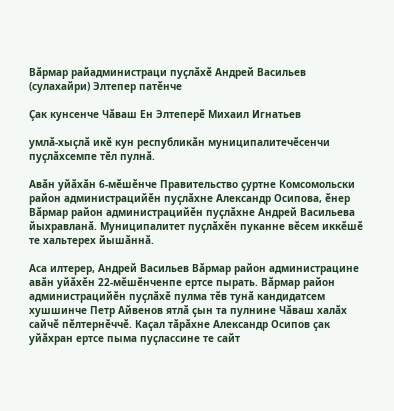Вӑрмар райадминистраци пуҫлӑхӗ Андрей Васильев (сулахайри) Элтепер патӗнче

Ҫак кунсенче Чӑваш Ен Элтеперӗ Михаил Игнатьев

умлӑ-хыҫлӑ икӗ кун республикӑн муниципалитечӗсенчи пуҫлӑхсемпе тӗл пулнӑ.

Авӑн уйӑхӑн 6-мӗшӗнче Правительство ҫуртне Комсомольски район администрацийӗн пуҫлӑхне Александр Осипова, ӗнер Вӑрмар район администрацийӗн пуҫлӑхне Андрей Васильева йыхравланӑ. Муниципалитет пуҫлӑхӗн пуканне вӗсем иккӗшӗ те хальтерех йышӑннӑ.

Аса илтерер, Андрей Васильев Вӑрмар район администрацине авӑн уйӑхӗн 22-мӗшӗнченпе ертсе пырать. Вӑрмар район администрацийӗн пуҫлӑхӗ пулма тӗв тунӑ кандидатсем хушшинче Петр Айвенов ятлӑ ҫын та пулнине Чӑваш халӑх сайчӗ пӗлтернӗччӗ. Каҫал тӑрӑхне Александр Осипов ҫак уйӑхран ертсе пыма пуҫлассине те сайт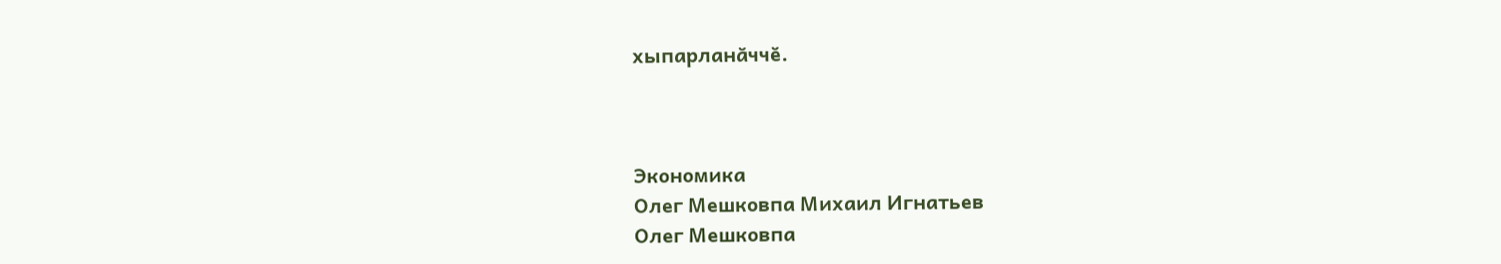хыпарланӑччӗ.



Экономика
Олег Мешковпа Михаил Игнатьев
Олег Мешковпа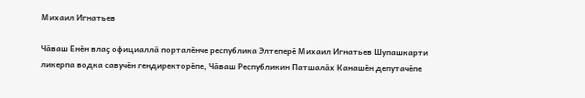Михаил Игнатьев

Чӑваш Енӗн влаҫ официаллӑ порталӗнче республика Элтеперӗ Михаил Игнатьев Шупашкарти ликерпа водка савучӗн гендиректорӗпе, Чӑваш Республикин Патшалӑх Канашӗн депутачӗпе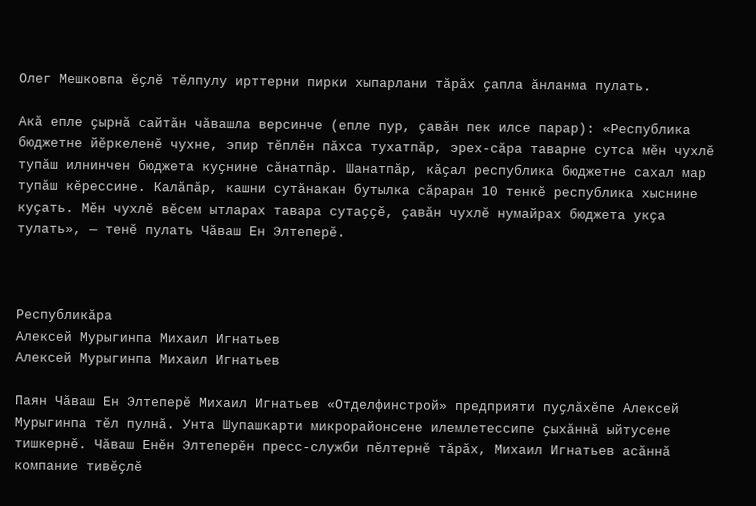Олег Мешковпа ӗҫлӗ тӗлпулу ирттерни пирки хыпарлани тӑрӑх ҫапла ӑнланма пулать.

Акӑ епле ҫырнӑ сайтӑн чӑвашла версинче (епле пур, ҫавӑн пек илсе парар): «Республика бюджетне йӗркеленӗ чухне, эпир тӗплӗн пӑхса тухатпӑр, эрех-сӑра таварне сутса мӗн чухлӗ тупӑш илнинчен бюджета куҫнине сӑнатпӑр. Шанатпӑр, кӑҫал республика бюджетне сахал мар тупӑш кӗрессине. Калӑпӑр, кашни сутӑнакан бутылка сӑраран 10 тенкӗ республика хыснине куҫать. Мӗн чухлӗ вӗсем ытларах тавара сутаҫҫӗ, ҫавӑн чухлӗ нумайрах бюджета укҫа тулать», — тенӗ пулать Чӑваш Ен Элтеперӗ.



Республикӑра
Алексей Мурыгинпа Михаил Игнатьев
Алексей Мурыгинпа Михаил Игнатьев

Паян Чӑваш Ен Элтеперӗ Михаил Игнатьев «Отделфинстрой» предприяти пуҫлӑхӗпе Алексей Мурыгинпа тӗл пулнӑ. Унта Шупашкарти микрорайонсене илемлетессипе ҫыхӑннӑ ыйтусене тишкернӗ. Чӑваш Енӗн Элтеперӗн пресс-служби пӗлтернӗ тӑрӑх, Михаил Игнатьев асӑннӑ компание тивӗҫлӗ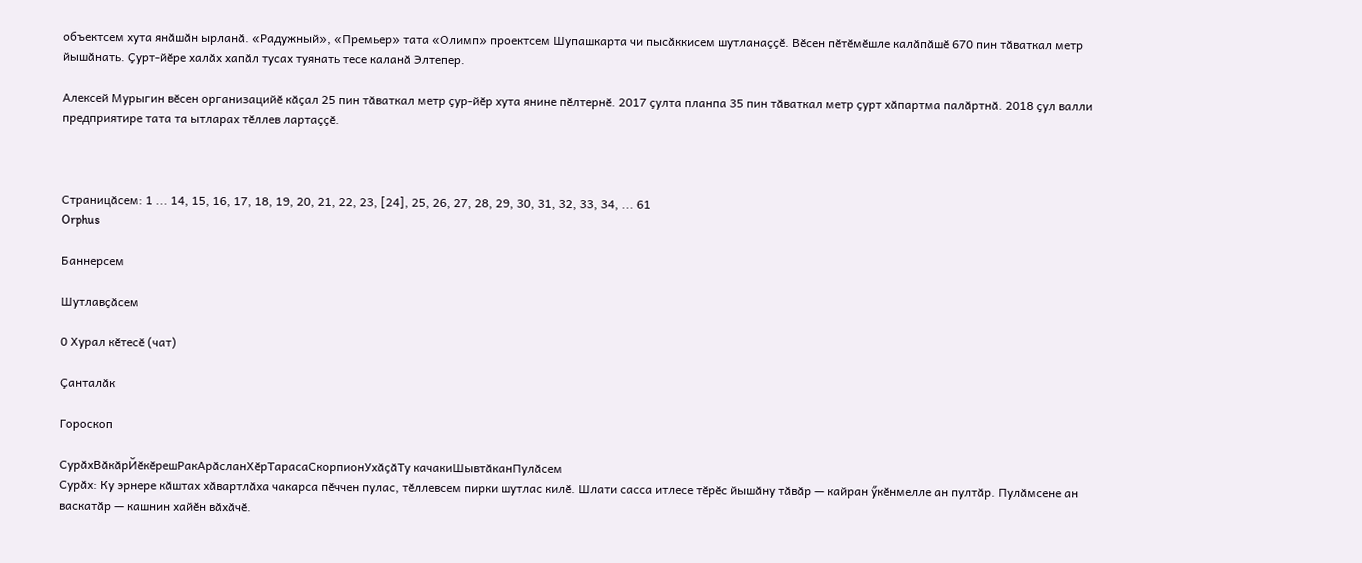объектсем хута янӑшӑн ырланӑ. «Радужный», «Премьер» тата «Олимп» проектсем Шупашкарта чи пысӑккисем шутланаҫҫӗ. Вӗсен пӗтӗмӗшле калӑпӑшӗ 670 пин тӑваткал метр йышӑнать. Ҫурт-йӗре халӑх хапӑл тусах туянать тесе каланӑ Элтепер.

Алексей Мурыгин вӗсен организацийӗ кӑҫал 25 пин тӑваткал метр ҫур-йӗр хута янине пӗлтернӗ. 2017 ҫулта планпа 35 пин тӑваткал метр ҫурт хӑпартма палӑртнӑ. 2018 ҫул валли предприятире тата та ытларах тӗллев лартаҫҫӗ.



Страницӑсем: 1 ... 14, 15, 16, 17, 18, 19, 20, 21, 22, 23, [24], 25, 26, 27, 28, 29, 30, 31, 32, 33, 34, ... 61
Orphus

Баннерсем

Шутлавҫӑсем

0 Хурал кӗтесӗ (чат)

Ҫанталӑк

Гороскоп

СурӑхВӑкӑрЙӗкӗрешРакАрӑсланХӗрТарасаСкорпионУхӑҫӑТу качакиШывтӑканПулӑсем
Сурӑх: Ку эрнере кӑштах хӑвартлӑха чакарса пӗччен пулас, тӗллевсем пирки шутлас килӗ. Шлати сасса итлесе тӗрӗс йышӑну тӑвӑр — кайран ӳкӗнмелле ан пултӑр. Пулӑмсене ан васкатӑр — кашнин хайӗн вӑхӑчӗ.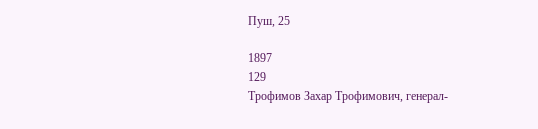Пуш, 25

1897
129
Трофимов Захар Трофимович, генерал-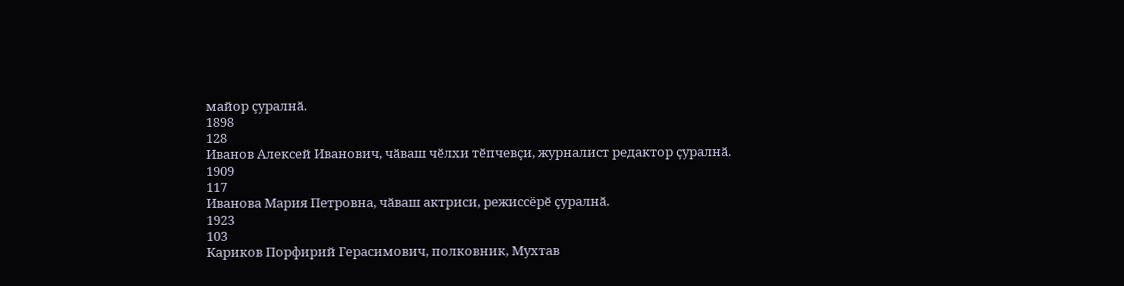майор ҫуралнӑ.
1898
128
Иванов Алексей Иванович, чӑваш чӗлхи тӗпчевҫи, журналист редактор ҫуралнӑ.
1909
117
Иванова Мария Петровна, чӑваш актриси, режиссёрӗ ҫуралнӑ.
1923
103
Кариков Порфирий Герасимович, полковник, Мухтав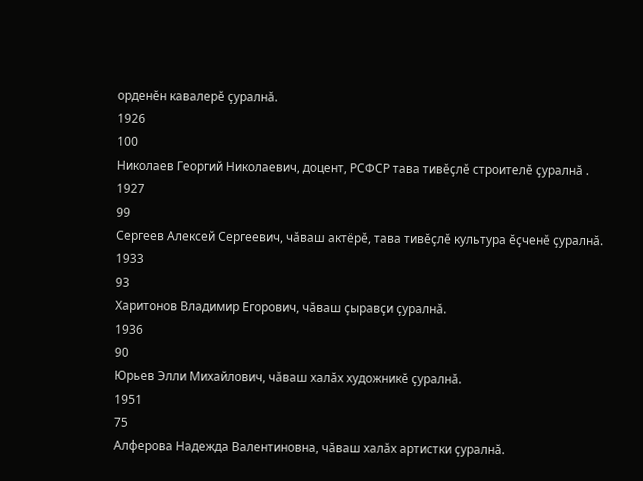орденӗн кавалерӗ ҫуралнӑ.
1926
100
Николаев Георгий Николаевич, доцент, РСФСР тава тивӗҫлӗ строителӗ ҫуралнӑ .
1927
99
Сергеев Алексей Сергеевич, чӑваш актёрӗ, тава тивӗҫлӗ культура ӗҫченӗ ҫуралнӑ.
1933
93
Харитонов Владимир Eгорович, чӑваш ҫыравҫи ҫуралнӑ.
1936
90
Юрьев Элли Михайлович, чӑваш халӑх художникӗ ҫуралнӑ.
1951
75
Алферова Надежда Валентиновна, чӑваш халӑх артистки ҫуралнӑ.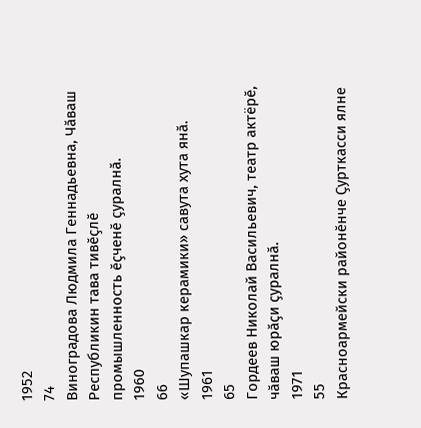1952
74
Виноградова Людмила Геннадьевна, Чӑваш Республикин тава тивӗҫлӗ промышленность ӗҫченӗ ҫуралнӑ.
1960
66
«Шупашкар керамики» савута хута янӑ.
1961
65
Гордеев Николай Васильевич, театр актёрӗ, чӑваш юрӑҫи ҫуралнӑ.
1971
55
Красноармейски районӗнче Ҫурткасси ялне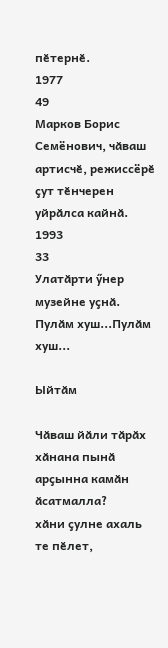пӗтернӗ.
1977
49
Марков Борис Семёнович, чӑваш артисчӗ, режиссёрӗ ҫут тӗнчерен уйрӑлса кайнӑ.
1993
33
Улатӑрти ӳнер музейне уҫнӑ.
Пулӑм хуш...Пулӑм хуш...

Ыйтӑм

Чӑваш йӑли тӑрӑх хӑнана пынӑ арҫынна камӑн ӑсатмалла?
хӑни ҫулне ахаль те пӗлет,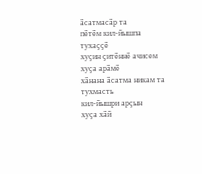ӑсатмасӑр та
пӗтӗм кил-йышпа тухаҫҫӗ
хуҫин ҫитӗннӗ ачисем
хуҫа арӑмӗ
хӑнана ӑсатма никам та тухмасть
кил-йышри арҫын
хуҫа хӑй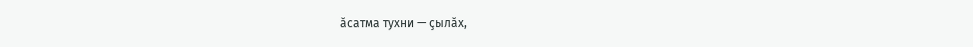ӑсатма тухни — ҫылӑх,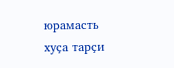юрамасть
хуҫа тарҫи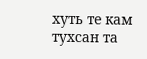хуть те кам тухсан та